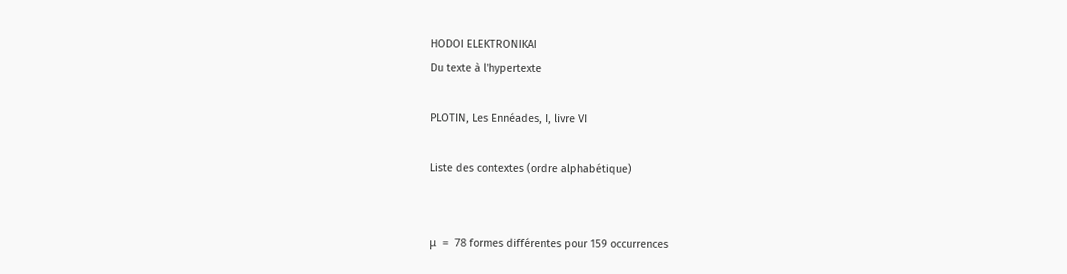HODOI ELEKTRONIKAI
Du texte à l'hypertexte

PLOTIN, Les Ennéades, I, livre VI

Liste des contextes (ordre alphabétique)


μ  =  78 formes différentes pour 159 occurrences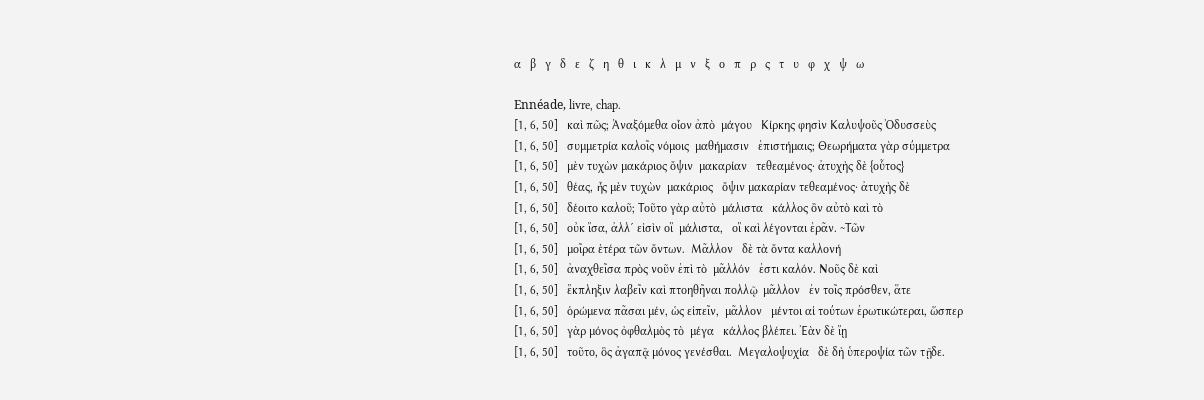α   β   γ   δ   ε   ζ   η   θ   ι   κ   λ   μ   ν   ξ   ο   π   ρ   ς   τ   υ   φ   χ   ψ   ω

Ennéade, livre, chap.
[1, 6, 50]   καὶ πῶς; Ἀναξόμεθα οἷον ἀπὸ  μάγου   Κίρκης φησὶν Καλυψοῦς Ὀδυσσεὺς
[1, 6, 50]   συμμετρία καλοῖς νόμοις  μαθήμασιν   ἐπιστήμαις; Θεωρήματα γὰρ σύμμετρα
[1, 6, 50]   μὲν τυχὼν μακάριος ὄψιν  μακαρίαν   τεθεαμένος· ἀτυχὴς δὲ {οὗτος}
[1, 6, 50]   θέας, ἧς μὲν τυχὼν  μακάριος   ὄψιν μακαρίαν τεθεαμένος· ἀτυχὴς δὲ
[1, 6, 50]   δέοιτο καλοῦ; Τοῦτο γὰρ αὐτὸ  μάλιστα   κάλλος ὂν αὐτὸ καὶ τὸ
[1, 6, 50]   οὐκ ἴσα, ἀλλ´ εἰσὶν οἳ  μάλιστα,   οἳ καὶ λέγονται ἐρᾶν. ~Τῶν
[1, 6, 50]   μοῖρα ἑτέρα τῶν ὄντων.  Μᾶλλον   δὲ τὰ ὄντα καλλονή
[1, 6, 50]   ἀναχθεῖσα πρὸς νοῦν ἐπὶ τὸ  μᾶλλόν   ἐστι καλόν. Νοῦς δὲ καὶ
[1, 6, 50]   ἔκπληξιν λαβεῖν καὶ πτοηθῆναι πολλῷ  μᾶλλον   ἐν τοῖς πρόσθεν, ἅτε
[1, 6, 50]   ὁρώμενα πᾶσαι μέν, ὡς εἰπεῖν,  μᾶλλον   μέντοι αἱ τούτων ἐρωτικώτεραι, ὥσπερ
[1, 6, 50]   γὰρ μόνος ὀφθαλμὸς τὸ  μέγα   κάλλος βλέπει. Ἐὰν δὲ ἴῃ
[1, 6, 50]   τοῦτο, ὃς ἀγαπᾷ μόνος γενέσθαι.  Μεγαλοψυχία   δὲ δὴ ὑπεροψία τῶν τῇδε.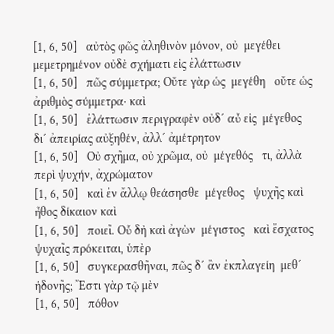[1, 6, 50]   αὐτὸς φῶς ἀληθινὸν μόνον, οὐ  μεγέθει   μεμετρημένον οὐδὲ σχήματι εἰς ἐλάττωσιν
[1, 6, 50]   πῶς σύμμετρα; Οὔτε γὰρ ὡς  μεγέθη   οὔτε ὡς ἀριθμὸς σύμμετρα· καὶ
[1, 6, 50]   ἐλάττωσιν περιγραφὲν οὐδ´ αὖ εἰς  μέγεθος   δι´ ἀπειρίας αὐξηθέν, ἀλλ´ ἀμέτρητον
[1, 6, 50]   Οὐ σχῆμα, οὐ χρῶμα, οὐ  μέγεθός   τι, ἀλλὰ περὶ ψυχήν, ἀχρώματον
[1, 6, 50]   καὶ ἐν ἄλλῳ θεάσησθε  μέγεθος   ψυχῆς καὶ ἦθος δίκαιον καὶ
[1, 6, 50]   ποιεῖ. Οὗ δὴ καὶ ἀγὼν  μέγιστος   καὶ ἔσχατος ψυχαῖς πρόκειται, ὑπὲρ
[1, 6, 50]   συγκερασθῆναι, πῶς δ´ ἂν ἐκπλαγείη  μεθ´   ἡδονῆς; Ἔστι γὰρ τῷ μὲν
[1, 6, 50]   πόθον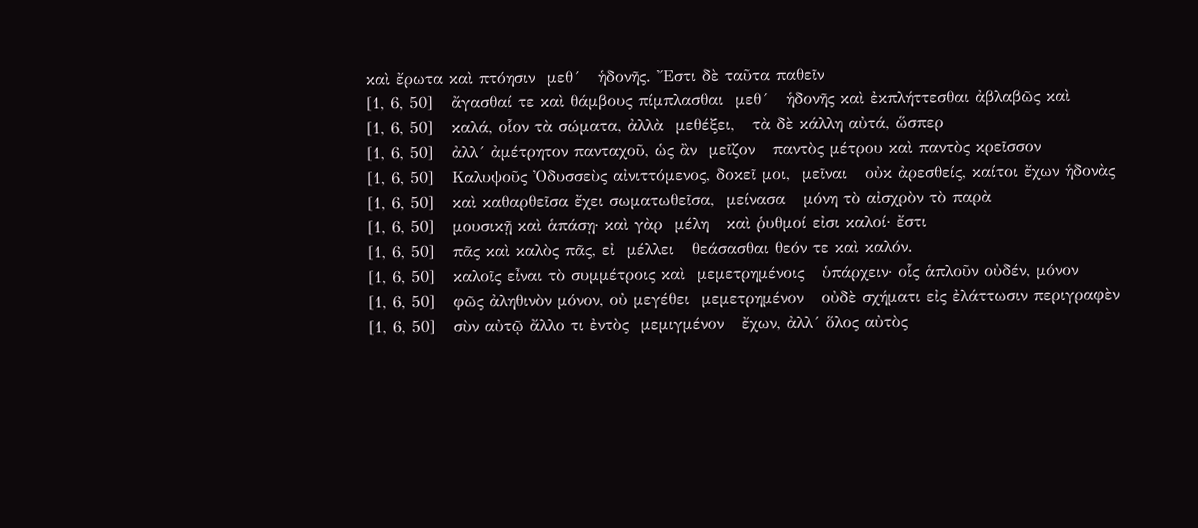καὶ ἔρωτα καὶ πτόησιν  μεθ´   ἡδονῆς. Ἔστι δὲ ταῦτα παθεῖν
[1, 6, 50]   ἄγασθαί τε καὶ θάμβους πίμπλασθαι  μεθ´   ἡδονῆς καὶ ἐκπλήττεσθαι ἀβλαβῶς καὶ
[1, 6, 50]   καλά, οἷον τὰ σώματα, ἀλλὰ  μεθέξει,   τὰ δὲ κάλλη αὐτά, ὥσπερ
[1, 6, 50]   ἀλλ´ ἀμέτρητον πανταχοῦ, ὡς ἂν  μεῖζον   παντὸς μέτρου καὶ παντὸς κρεῖσσον
[1, 6, 50]   Καλυψοῦς Ὀδυσσεὺς αἰνιττόμενος, δοκεῖ μοι,  μεῖναι   οὐκ ἀρεσθείς, καίτοι ἔχων ἡδονὰς
[1, 6, 50]   καὶ καθαρθεῖσα ἔχει σωματωθεῖσα,  μείνασα   μόνη τὸ αἰσχρὸν τὸ παρὰ
[1, 6, 50]   μουσικῇ καὶ ἁπάσῃ· καὶ γὰρ  μέλη   καὶ ῥυθμοί εἰσι καλοί· ἔστι
[1, 6, 50]   πᾶς καὶ καλὸς πᾶς, εἰ  μέλλει   θεάσασθαι θεόν τε καὶ καλόν.
[1, 6, 50]   καλοῖς εἶναι τὸ συμμέτροις καὶ  μεμετρημένοις   ὑπάρχειν· οἷς ἁπλοῦν οὐδέν, μόνον
[1, 6, 50]   φῶς ἀληθινὸν μόνον, οὐ μεγέθει  μεμετρημένον   οὐδὲ σχήματι εἰς ἐλάττωσιν περιγραφὲν
[1, 6, 50]   σὺν αὐτῷ ἄλλο τι ἐντὸς  μεμιγμένον   ἔχων, ἀλλ´ ὅλος αὐτὸς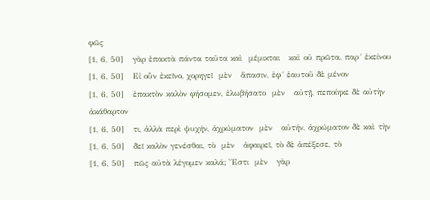φῶς
[1, 6, 50]   γὰρ ἐπακτὰ πάντα ταῦτα καὶ  μέμικται   καὶ οὐ πρῶτα, παρ´ ἐκείνου
[1, 6, 50]   Εἰ οὖν ἐκεῖνο, χορηγεῖ  μὲν   ἅπασιν, ἐφ´ ἑαυτοῦ δὲ μένον
[1, 6, 50]   ἐπακτὸν καλὸν φήσομεν, ἐλωβήσατο  μὲν   αὐτῇ, πεποίηκε δὲ αὐτὴν ἀκάθαρτον
[1, 6, 50]   τι, ἀλλὰ περὶ ψυχήν, ἀχρώματον  μὲν   αὐτήν, ἀχρώματον δὲ καὶ τὴν
[1, 6, 50]   δεῖ καλὸν γενέσθαι, τὸ  μὲν   ἀφαιρεῖ, τὸ δὲ ἀπέξεσε, τὸ
[1, 6, 50]   πῶς αὐτὰ λέγομεν καλά; Ἔστι  μὲν   γὰρ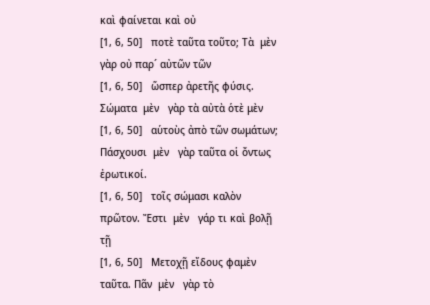καὶ φαίνεται καὶ οὐ
[1, 6, 50]   ποτὲ ταῦτα τοῦτο; Τὰ  μὲν   γὰρ οὐ παρ´ αὐτῶν τῶν
[1, 6, 50]   ὥσπερ ἀρετῆς φύσις. Σώματα  μὲν   γὰρ τὰ αὐτὰ ὁτὲ μὲν
[1, 6, 50]   αὑτοὺς ἀπὸ τῶν σωμάτων; Πάσχουσι  μὲν   γὰρ ταῦτα οἱ ὄντως ἐρωτικοί.
[1, 6, 50]   τοῖς σώμασι καλὸν πρῶτον. Ἔστι  μὲν   γάρ τι καὶ βολῇ τῇ
[1, 6, 50]   Μετοχῇ εἴδους φαμὲν ταῦτα. Πᾶν  μὲν   γὰρ τὸ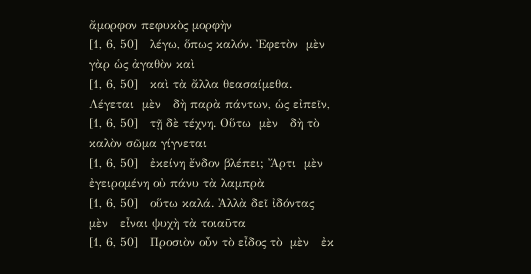ἄμορφον πεφυκὸς μορφὴν
[1, 6, 50]   λέγω, ὅπως καλόν. Ἐφετὸν  μὲν   γὰρ ὡς ἀγαθὸν καὶ
[1, 6, 50]   καὶ τὰ ἄλλα θεασαίμεθα. Λέγεται  μὲν   δὴ παρὰ πάντων, ὡς εἰπεῖν,
[1, 6, 50]   τῇ δὲ τέχνη. Οὕτω  μὲν   δὴ τὸ καλὸν σῶμα γίγνεται
[1, 6, 50]   ἐκείνη ἔνδον βλέπει; Ἄρτι  μὲν   ἐγειρομένη οὐ πάνυ τὰ λαμπρὰ
[1, 6, 50]   οὕτω καλά. Ἀλλὰ δεῖ ἰδόντας  μὲν   εἶναι ψυχὴ τὰ τοιαῦτα
[1, 6, 50]   Προσιὸν οὖν τὸ εἶδος τὸ  μὲν   ἐκ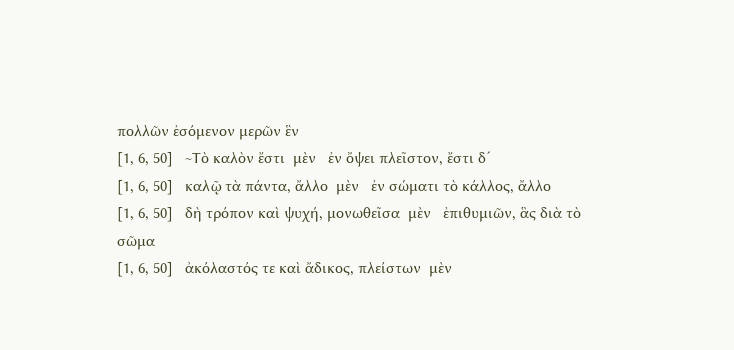πολλῶν ἐσόμενον μερῶν ἓν
[1, 6, 50]   ~Τὸ καλὸν ἔστι  μὲν   ἐν ὄψει πλεῖστον, ἔστι δ´
[1, 6, 50]   καλῷ τὰ πάντα, ἄλλο  μὲν   ἐν σώματι τὸ κάλλος, ἄλλο
[1, 6, 50]   δὴ τρόπον καὶ ψυχή, μονωθεῖσα  μὲν   ἐπιθυμιῶν, ἃς διὰ τὸ σῶμα
[1, 6, 50]   ἀκόλαστός τε καὶ ἄδικος, πλείστων  μὲν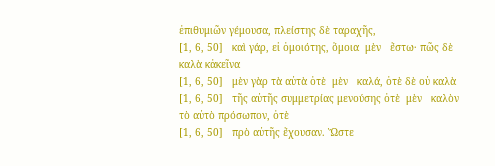ἐπιθυμιῶν γέμουσα, πλείστης δὲ ταραχῆς,
[1, 6, 50]   καὶ γάρ, εἰ ὁμοιότης, ὅμοια  μὲν   ἔστω· πῶς δὲ καλὰ κἀκεῖνα
[1, 6, 50]   μὲν γὰρ τὰ αὐτὰ ὁτὲ  μὲν   καλά, ὁτὲ δὲ οὐ καλὰ
[1, 6, 50]   τῆς αὐτῆς συμμετρίας μενούσης ὁτὲ  μὲν   καλὸν τὸ αὐτὸ πρόσωπον, ὁτὲ
[1, 6, 50]   πρὸ αὐτῆς ἔχουσαν. Ὥστε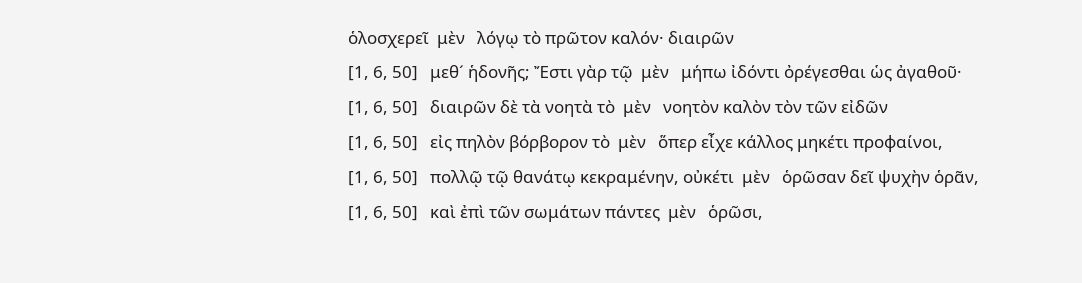ὁλοσχερεῖ  μὲν   λόγῳ τὸ πρῶτον καλόν· διαιρῶν
[1, 6, 50]   μεθ´ ἡδονῆς; Ἔστι γὰρ τῷ  μὲν   μήπω ἰδόντι ὀρέγεσθαι ὡς ἀγαθοῦ·
[1, 6, 50]   διαιρῶν δὲ τὰ νοητὰ τὸ  μὲν   νοητὸν καλὸν τὸν τῶν εἰδῶν
[1, 6, 50]   εἰς πηλὸν βόρβορον τὸ  μὲν   ὅπερ εἶχε κάλλος μηκέτι προφαίνοι,
[1, 6, 50]   πολλῷ τῷ θανάτῳ κεκραμένην, οὐκέτι  μὲν   ὁρῶσαν δεῖ ψυχὴν ὁρᾶν,
[1, 6, 50]   καὶ ἐπὶ τῶν σωμάτων πάντες  μὲν   ὁρῶσι,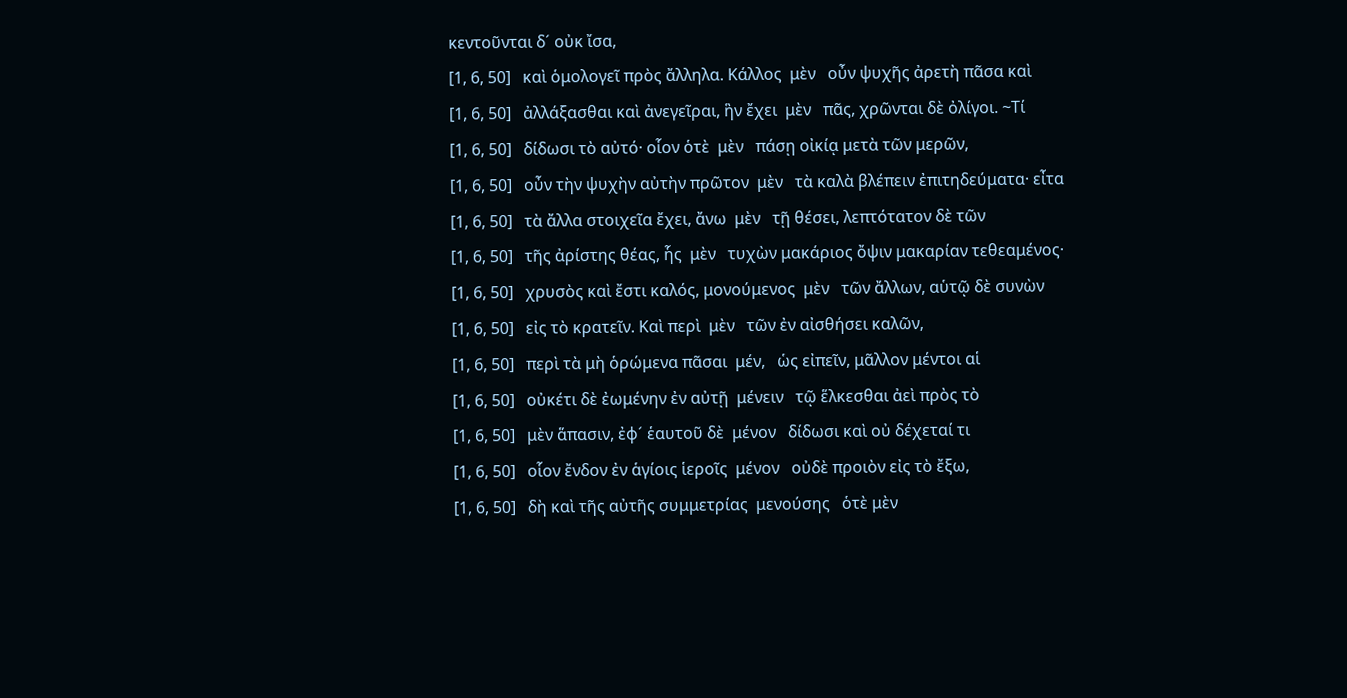κεντοῦνται δ´ οὐκ ἴσα,
[1, 6, 50]   καὶ ὁμολογεῖ πρὸς ἄλληλα. Κάλλος  μὲν   οὖν ψυχῆς ἀρετὴ πᾶσα καὶ
[1, 6, 50]   ἀλλάξασθαι καὶ ἀνεγεῖραι, ἣν ἔχει  μὲν   πᾶς, χρῶνται δὲ ὀλίγοι. ~Τί
[1, 6, 50]   δίδωσι τὸ αὐτό· οἷον ὁτὲ  μὲν   πάσῃ οἰκίᾳ μετὰ τῶν μερῶν,
[1, 6, 50]   οὖν τὴν ψυχὴν αὐτὴν πρῶτον  μὲν   τὰ καλὰ βλέπειν ἐπιτηδεύματα· εἶτα
[1, 6, 50]   τὰ ἄλλα στοιχεῖα ἔχει, ἄνω  μὲν   τῇ θέσει, λεπτότατον δὲ τῶν
[1, 6, 50]   τῆς ἀρίστης θέας, ἧς  μὲν   τυχὼν μακάριος ὄψιν μακαρίαν τεθεαμένος·
[1, 6, 50]   χρυσὸς καὶ ἔστι καλός, μονούμενος  μὲν   τῶν ἄλλων, αὑτῷ δὲ συνὼν
[1, 6, 50]   εἰς τὸ κρατεῖν. Καὶ περὶ  μὲν   τῶν ἐν αἰσθήσει καλῶν,
[1, 6, 50]   περὶ τὰ μὴ ὁρώμενα πᾶσαι  μέν,   ὡς εἰπεῖν, μᾶλλον μέντοι αἱ
[1, 6, 50]   οὐκέτι δὲ ἐωμένην ἐν αὐτῇ  μένειν   τῷ ἕλκεσθαι ἀεὶ πρὸς τὸ
[1, 6, 50]   μὲν ἅπασιν, ἐφ´ ἑαυτοῦ δὲ  μένον   δίδωσι καὶ οὐ δέχεταί τι
[1, 6, 50]   οἷον ἔνδον ἐν ἁγίοις ἱεροῖς  μένον   οὐδὲ προιὸν εἰς τὸ ἔξω,
[1, 6, 50]   δὴ καὶ τῆς αὐτῆς συμμετρίας  μενούσης   ὁτὲ μὲν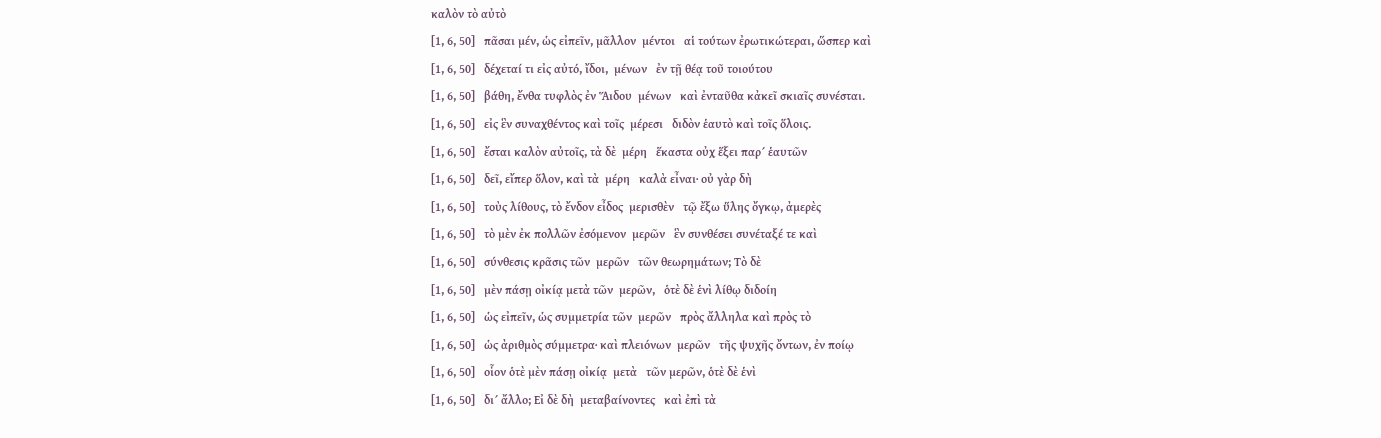καλὸν τὸ αὐτὸ
[1, 6, 50]   πᾶσαι μέν, ὡς εἰπεῖν, μᾶλλον  μέντοι   αἱ τούτων ἐρωτικώτεραι, ὥσπερ καὶ
[1, 6, 50]   δέχεταί τι εἰς αὐτό, ἴδοι,  μένων   ἐν τῇ θέᾳ τοῦ τοιούτου
[1, 6, 50]   βάθη, ἔνθα τυφλὸς ἐν Ἅιδου  μένων   καὶ ἐνταῦθα κἀκεῖ σκιαῖς συνέσται.
[1, 6, 50]   εἰς ἓν συναχθέντος καὶ τοῖς  μέρεσι   διδὸν ἑαυτὸ καὶ τοῖς ὅλοις.
[1, 6, 50]   ἔσται καλὸν αὐτοῖς, τὰ δὲ  μέρη   ἕκαστα οὐχ ἕξει παρ´ ἑαυτῶν
[1, 6, 50]   δεῖ, εἴπερ ὅλον, καὶ τὰ  μέρη   καλὰ εἶναι· οὐ γὰρ δὴ
[1, 6, 50]   τοὺς λίθους, τὸ ἔνδον εἶδος  μερισθὲν   τῷ ἔξω ὕλης ὄγκῳ, ἀμερὲς
[1, 6, 50]   τὸ μὲν ἐκ πολλῶν ἐσόμενον  μερῶν   ἓν συνθέσει συνέταξέ τε καὶ
[1, 6, 50]   σύνθεσις κρᾶσις τῶν  μερῶν   τῶν θεωρημάτων; Τὸ δὲ
[1, 6, 50]   μὲν πάσῃ οἰκίᾳ μετὰ τῶν  μερῶν,   ὁτὲ δὲ ἑνὶ λίθῳ διδοίη
[1, 6, 50]   ὡς εἰπεῖν, ὡς συμμετρία τῶν  μερῶν   πρὸς ἄλληλα καὶ πρὸς τὸ
[1, 6, 50]   ὡς ἀριθμὸς σύμμετρα· καὶ πλειόνων  μερῶν   τῆς ψυχῆς ὄντων, ἐν ποίῳ
[1, 6, 50]   οἷον ὁτὲ μὲν πάσῃ οἰκίᾳ  μετὰ   τῶν μερῶν, ὁτὲ δὲ ἑνὶ
[1, 6, 50]   δι´ ἄλλο; Εἰ δὲ δὴ  μεταβαίνοντες   καὶ ἐπὶ τὰ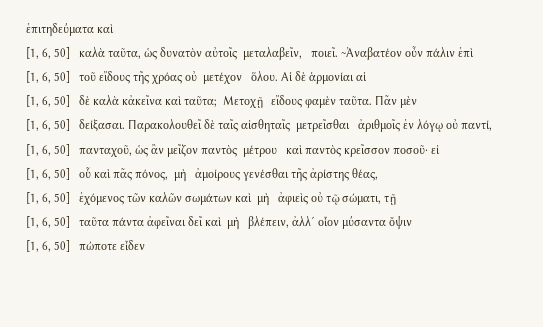ἐπιτηδεύματα καὶ
[1, 6, 50]   καλὰ ταῦτα, ὡς δυνατὸν αὐτοῖς  μεταλαβεῖν,   ποιεῖ. ~Ἀναβατέον οὖν πάλιν ἐπὶ
[1, 6, 50]   τοῦ εἴδους τῆς χρόας οὐ  μετέχον   ὅλου. Αἱ δὲ ἁρμονίαι αἱ
[1, 6, 50]   δὲ καλὰ κἀκεῖνα καὶ ταῦτα;  Μετοχῇ   εἴδους φαμὲν ταῦτα. Πᾶν μὲν
[1, 6, 50]   δείξασαι. Παρακολουθεῖ δὲ ταῖς αἰσθηταῖς  μετρεῖσθαι   ἀριθμοῖς ἐν λόγῳ οὐ παντί,
[1, 6, 50]   πανταχοῦ, ὡς ἂν μεῖζον παντὸς  μέτρου   καὶ παντὸς κρεῖσσον ποσοῦ· εἰ
[1, 6, 50]   οὗ καὶ πᾶς πόνος,  μὴ   ἀμοίρους γενέσθαι τῆς ἀρίστης θέας,
[1, 6, 50]   ἐχόμενος τῶν καλῶν σωμάτων καὶ  μὴ   ἀφιεὶς οὐ τῷ σώματι, τῇ
[1, 6, 50]   ταῦτα πάντα ἀφεῖναι δεῖ καὶ  μὴ   βλέπειν, ἀλλ´ οἷον μύσαντα ὄψιν
[1, 6, 50]   πώποτε εἶδεν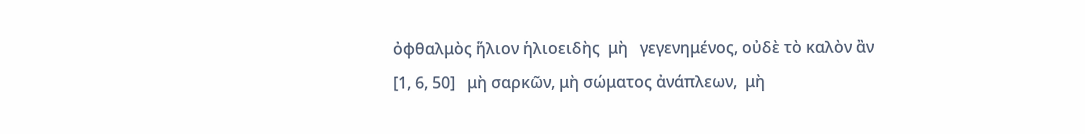ὀφθαλμὸς ἥλιον ἡλιοειδὴς  μὴ   γεγενημένος, οὐδὲ τὸ καλὸν ἂν
[1, 6, 50]   μὴ σαρκῶν, μὴ σώματος ἀνάπλεων,  μὴ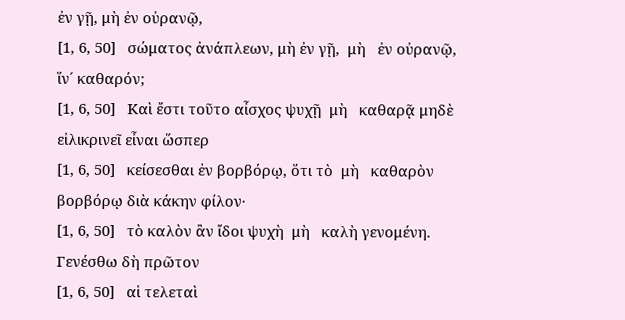ἐν γῇ, μὴ ἐν οὐρανῷ,
[1, 6, 50]   σώματος ἀνάπλεων, μὴ ἐν γῇ,  μὴ   ἐν οὐρανῷ, ἵν´ καθαρόν;
[1, 6, 50]   Καὶ ἔστι τοῦτο αἶσχος ψυχῇ  μὴ   καθαρᾷ μηδὲ εἰλικρινεῖ εἶναι ὥσπερ
[1, 6, 50]   κείσεσθαι ἐν βορβόρῳ, ὅτι τὸ  μὴ   καθαρὸν βορβόρῳ διὰ κάκην φίλον·
[1, 6, 50]   τὸ καλὸν ἂν ἴδοι ψυχὴ  μὴ   καλὴ γενομένη. Γενέσθω δὴ πρῶτον
[1, 6, 50]   αἱ τελεταὶ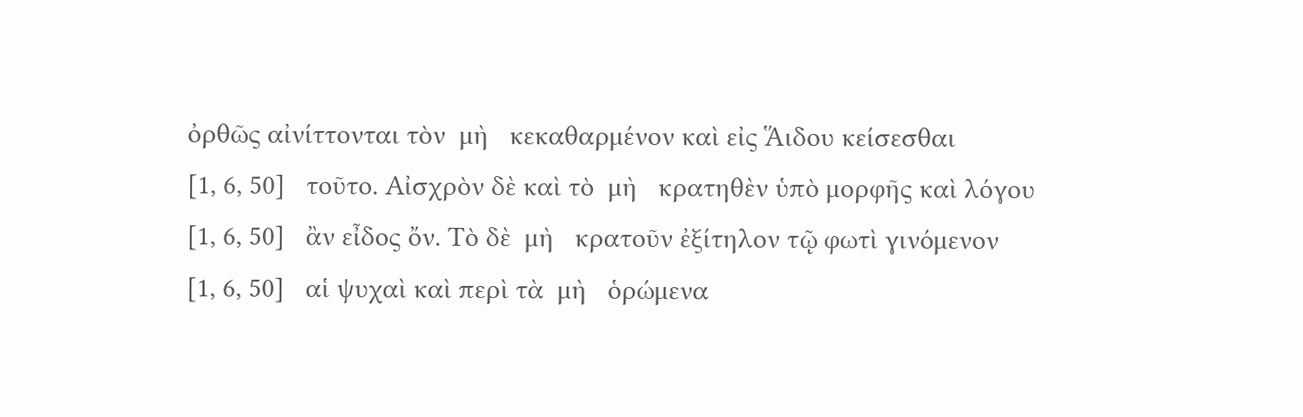ὀρθῶς αἰνίττονται τὸν  μὴ   κεκαθαρμένον καὶ εἰς Ἅιδου κείσεσθαι
[1, 6, 50]   τοῦτο. Αἰσχρὸν δὲ καὶ τὸ  μὴ   κρατηθὲν ὑπὸ μορφῆς καὶ λόγου
[1, 6, 50]   ἂν εἶδος ὄν. Τὸ δὲ  μὴ   κρατοῦν ἐξίτηλον τῷ φωτὶ γινόμενον
[1, 6, 50]   αἱ ψυχαὶ καὶ περὶ τὰ  μὴ   ὁρώμενα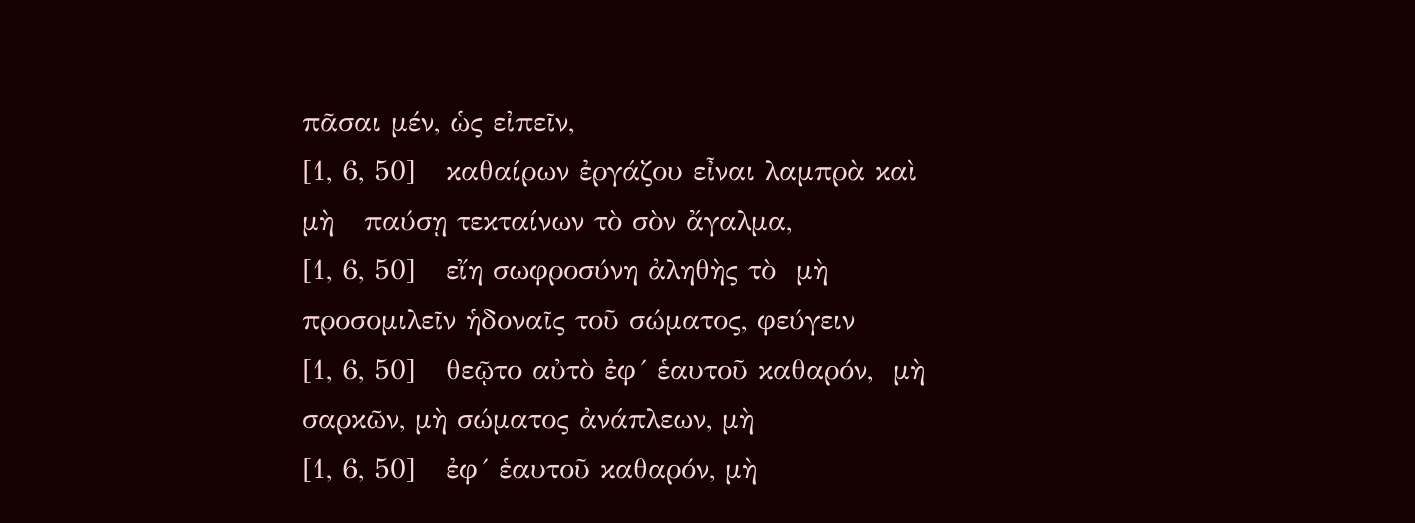πᾶσαι μέν, ὡς εἰπεῖν,
[1, 6, 50]   καθαίρων ἐργάζου εἶναι λαμπρὰ καὶ  μὴ   παύσῃ τεκταίνων τὸ σὸν ἄγαλμα,
[1, 6, 50]   εἴη σωφροσύνη ἀληθὴς τὸ  μὴ   προσομιλεῖν ἡδοναῖς τοῦ σώματος, φεύγειν
[1, 6, 50]   θεῷτο αὐτὸ ἐφ´ ἑαυτοῦ καθαρόν,  μὴ   σαρκῶν, μὴ σώματος ἀνάπλεων, μὴ
[1, 6, 50]   ἐφ´ ἑαυτοῦ καθαρόν, μὴ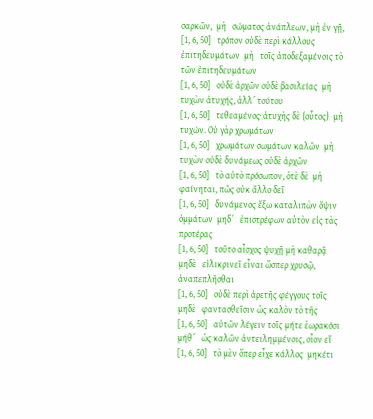σαρκῶν,  μὴ   σώματος ἀνάπλεων, μὴ ἐν γῇ,
[1, 6, 50]   τρόπον οὐδὲ περὶ κάλλους ἐπιτηδευμάτων  μὴ   τοῖς ἀποδεξαμένοις τὸ τῶν ἐπιτηδευμάτων
[1, 6, 50]   οὐδὲ ἀρχῶν οὐδὲ βασιλείας  μὴ   τυχὼν ἀτυχής, ἀλλ´ τούτου
[1, 6, 50]   τεθεαμένος· ἀτυχὴς δὲ {οὗτος}  μὴ   τυχών. Οὐ γὰρ χρωμάτων
[1, 6, 50]   χρωμάτων σωμάτων καλῶν  μὴ   τυχὼν οὐδὲ δυνάμεως οὐδὲ ἀρχῶν
[1, 6, 50]   τὸ αὐτὸ πρόσωπον, ὁτὲ δὲ  μὴ   φαίνηται, πῶς οὐκ ἄλλο δεῖ
[1, 6, 50]   δυνάμενος ἔξω καταλιπὼν ὄψιν ὀμμάτων  μηδ´   ἐπιστρέφων αὑτὸν εἰς τὰς προτέρας
[1, 6, 50]   τοῦτο αἶσχος ψυχῇ μὴ καθαρᾷ  μηδὲ   εἰλικρινεῖ εἶναι ὥσπερ χρυσῷ, ἀναπεπλῆσθαι
[1, 6, 50]   οὐδὲ περὶ ἀρετῆς φέγγους τοῖς  μηδὲ   φαντασθεῖσιν ὡς καλὸν τὸ τῆς
[1, 6, 50]   αὐτῶν λέγειν τοῖς μήτε ἑωρακόσι  μήθ´   ὡς καλῶν ἀντειλημμένοις, οἷον εἴ
[1, 6, 50]   τὸ μὲν ὅπερ εἶχε κάλλος  μηκέτι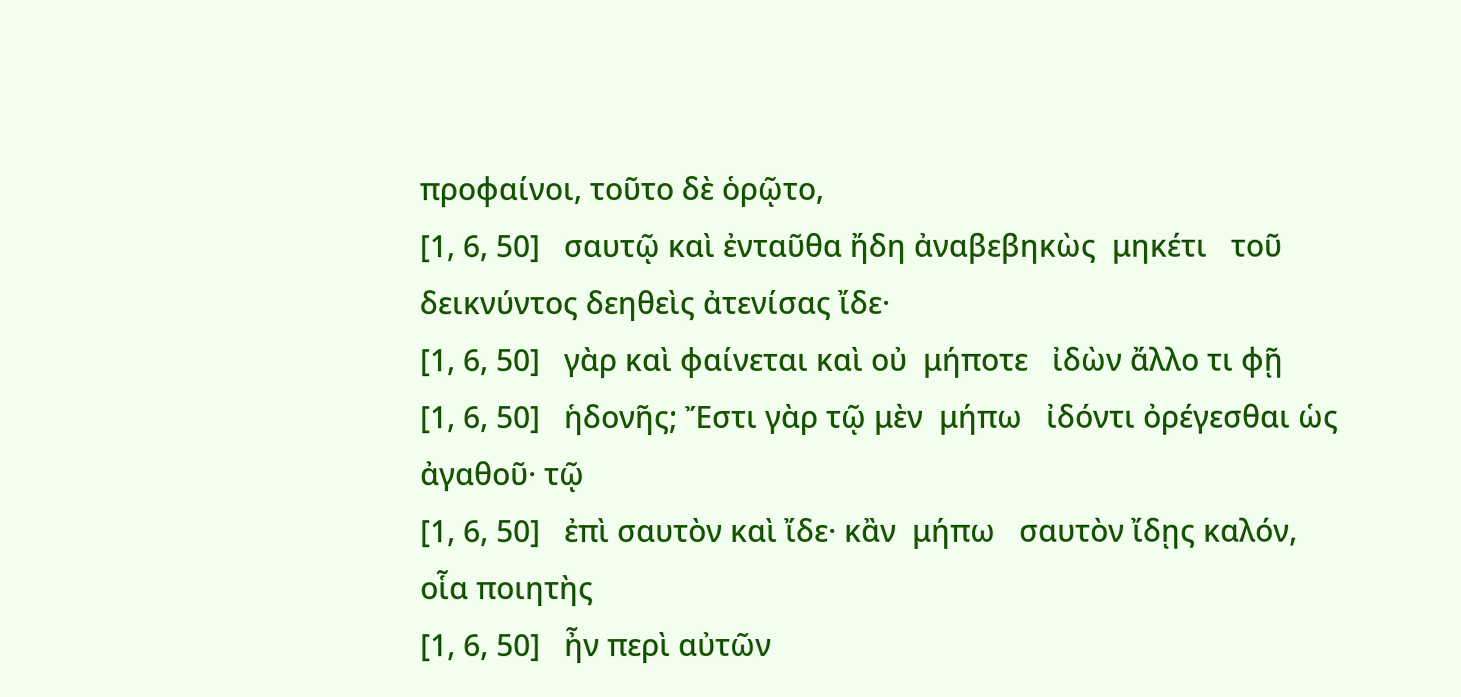προφαίνοι, τοῦτο δὲ ὁρῷτο,
[1, 6, 50]   σαυτῷ καὶ ἐνταῦθα ἤδη ἀναβεβηκὼς  μηκέτι   τοῦ δεικνύντος δεηθεὶς ἀτενίσας ἴδε·
[1, 6, 50]   γὰρ καὶ φαίνεται καὶ οὐ  μήποτε   ἰδὼν ἄλλο τι φῇ
[1, 6, 50]   ἡδονῆς; Ἔστι γὰρ τῷ μὲν  μήπω   ἰδόντι ὀρέγεσθαι ὡς ἀγαθοῦ· τῷ
[1, 6, 50]   ἐπὶ σαυτὸν καὶ ἴδε· κἂν  μήπω   σαυτὸν ἴδῃς καλόν, οἷα ποιητὴς
[1, 6, 50]   ἦν περὶ αὐτῶν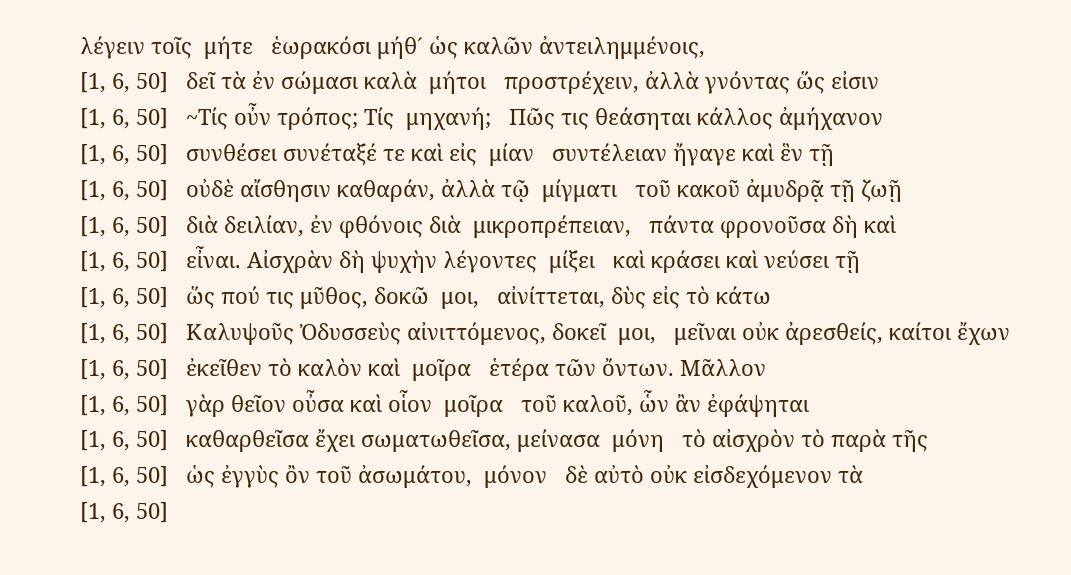λέγειν τοῖς  μήτε   ἑωρακόσι μήθ´ ὡς καλῶν ἀντειλημμένοις,
[1, 6, 50]   δεῖ τὰ ἐν σώμασι καλὰ  μήτοι   προστρέχειν, ἀλλὰ γνόντας ὥς εἰσιν
[1, 6, 50]   ~Τίς οὖν τρόπος; Τίς  μηχανή;   Πῶς τις θεάσηται κάλλος ἀμήχανον
[1, 6, 50]   συνθέσει συνέταξέ τε καὶ εἰς  μίαν   συντέλειαν ἤγαγε καὶ ἓν τῇ
[1, 6, 50]   οὐδὲ αἴσθησιν καθαράν, ἀλλὰ τῷ  μίγματι   τοῦ κακοῦ ἀμυδρᾷ τῇ ζωῇ
[1, 6, 50]   διὰ δειλίαν, ἐν φθόνοις διὰ  μικροπρέπειαν,   πάντα φρονοῦσα δὴ καὶ
[1, 6, 50]   εἶναι. Αἰσχρὰν δὴ ψυχὴν λέγοντες  μίξει   καὶ κράσει καὶ νεύσει τῇ
[1, 6, 50]   ὥς πού τις μῦθος, δοκῶ  μοι,   αἰνίττεται, δὺς εἰς τὸ κάτω
[1, 6, 50]   Καλυψοῦς Ὀδυσσεὺς αἰνιττόμενος, δοκεῖ  μοι,   μεῖναι οὐκ ἀρεσθείς, καίτοι ἔχων
[1, 6, 50]   ἐκεῖθεν τὸ καλὸν καὶ  μοῖρα   ἑτέρα τῶν ὄντων. Μᾶλλον
[1, 6, 50]   γὰρ θεῖον οὖσα καὶ οἷον  μοῖρα   τοῦ καλοῦ, ὧν ἂν ἐφάψηται
[1, 6, 50]   καθαρθεῖσα ἔχει σωματωθεῖσα, μείνασα  μόνη   τὸ αἰσχρὸν τὸ παρὰ τῆς
[1, 6, 50]   ὡς ἐγγὺς ὂν τοῦ ἀσωμάτου,  μόνον   δὲ αὐτὸ οὐκ εἰσδεχόμενον τὰ
[1, 6, 50]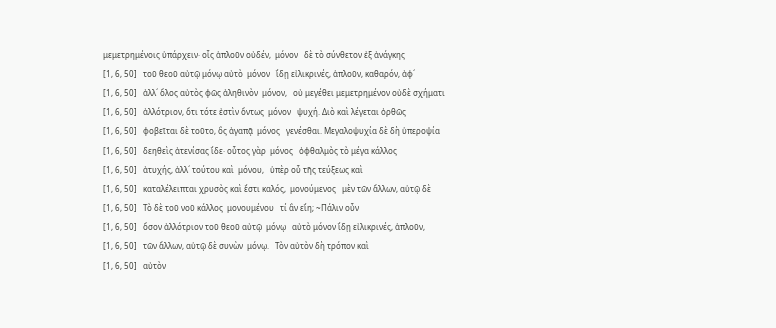μεμετρημένοις ὑπάρχειν· οἷς ἁπλοῦν οὐδέν,  μόνον   δὲ τὸ σύνθετον ἐξ ἀνάγκης
[1, 6, 50]   τοῦ θεοῦ αὐτῷ μόνῳ αὐτὸ  μόνον   ἴδῃ εἰλικρινές, ἁπλοῦν, καθαρόν, ἀφ´
[1, 6, 50]   ἀλλ´ ὅλος αὐτὸς φῶς ἀληθινὸν  μόνον,   οὐ μεγέθει μεμετρημένον οὐδὲ σχήματι
[1, 6, 50]   ἀλλότριον, ὅτι τότε ἐστὶν ὄντως  μόνον   ψυχή. Διὸ καὶ λέγεται ὀρθῶς
[1, 6, 50]   φοβεῖται δὲ τοῦτο, ὃς ἀγαπᾷ  μόνος   γενέσθαι. Μεγαλοψυχία δὲ δὴ ὑπεροψία
[1, 6, 50]   δεηθεὶς ἀτενίσας ἴδε· οὗτος γὰρ  μόνος   ὀφθαλμὸς τὸ μέγα κάλλος
[1, 6, 50]   ἀτυχής, ἀλλ´ τούτου καὶ  μόνου,   ὑπὲρ οὗ τῆς τεύξεως καὶ
[1, 6, 50]   καταλέλειπται χρυσὸς καὶ ἔστι καλός,  μονούμενος   μὲν τῶν ἄλλων, αὑτῷ δὲ
[1, 6, 50]   Τὸ δὲ τοῦ νοῦ κάλλος  μονουμένου   τί ἂν εἴη; ~Πάλιν οὖν
[1, 6, 50]   ὅσον ἀλλότριον τοῦ θεοῦ αὐτῷ  μόνῳ   αὐτὸ μόνον ἴδῃ εἰλικρινές, ἁπλοῦν,
[1, 6, 50]   τῶν ἄλλων, αὑτῷ δὲ συνὼν  μόνῳ.   Τὸν αὐτὸν δὴ τρόπον καὶ
[1, 6, 50]   αὐτὸν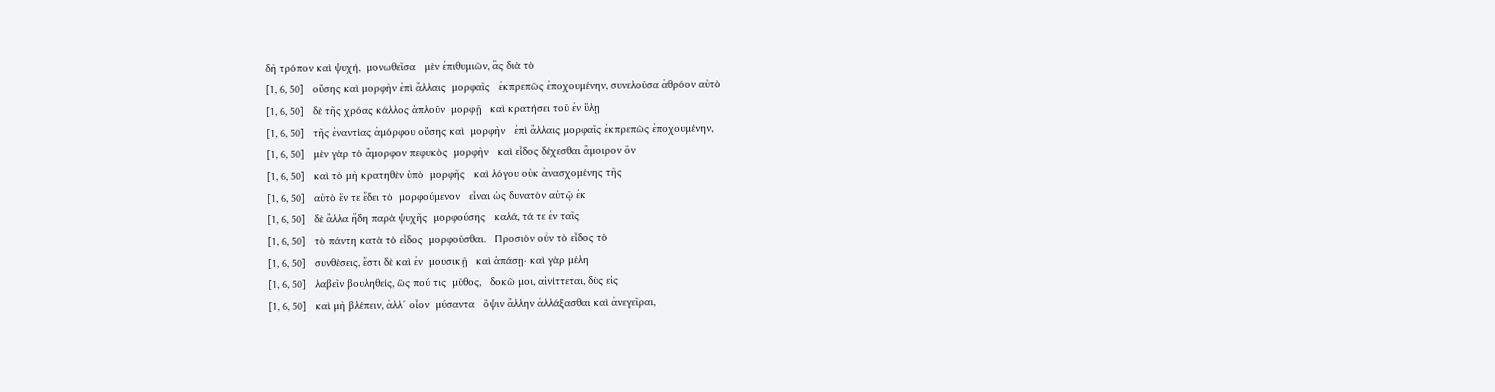δὴ τρόπον καὶ ψυχή,  μονωθεῖσα   μὲν ἐπιθυμιῶν, ἃς διὰ τὸ
[1, 6, 50]   οὔσης καὶ μορφὴν ἐπὶ ἄλλαις  μορφαῖς   ἐκπρεπῶς ἐποχουμένην, συνελοῦσα ἀθρόον αὐτὸ
[1, 6, 50]   δὲ τῆς χρόας κάλλος ἁπλοῦν  μορφῇ   καὶ κρατήσει τοῦ ἐν ὕλῃ
[1, 6, 50]   τῆς ἐναντίας ἀμόρφου οὔσης καὶ  μορφὴν   ἐπὶ ἄλλαις μορφαῖς ἐκπρεπῶς ἐποχουμένην,
[1, 6, 50]   μὲν γὰρ τὸ ἄμορφον πεφυκὸς  μορφὴν   καὶ εἶδος δέχεσθαι ἄμοιρον ὂν
[1, 6, 50]   καὶ τὸ μὴ κρατηθὲν ὑπὸ  μορφῆς   καὶ λόγου οὐκ ἀνασχομένης τῆς
[1, 6, 50]   αὐτὸ ἕν τε ἔδει τὸ  μορφούμενον   εἶναι ὡς δυνατὸν αὐτῷ ἐκ
[1, 6, 50]   δὲ ἄλλα ἤδη παρὰ ψυχῆς  μορφούσης   καλά, τά τε ἐν ταῖς
[1, 6, 50]   τὸ πάντη κατὰ τὸ εἶδος  μορφοῦσθαι.   Προσιὸν οὖν τὸ εἶδος τὸ
[1, 6, 50]   συνθέσεις, ἔστι δὲ καὶ ἐν  μουσικῇ   καὶ ἁπάσῃ· καὶ γὰρ μέλη
[1, 6, 50]   λαβεῖν βουληθείς, ὥς πού τις  μῦθος,   δοκῶ μοι, αἰνίττεται, δὺς εἰς
[1, 6, 50]   καὶ μὴ βλέπειν, ἀλλ´ οἷον  μύσαντα   ὄψιν ἄλλην ἀλλάξασθαι καὶ ἀνεγεῖραι,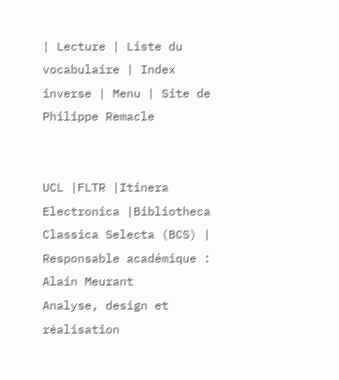| Lecture | Liste du vocabulaire | Index inverse | Menu | Site de Philippe Remacle


UCL |FLTR |Itinera Electronica |Bibliotheca Classica Selecta (BCS) |
Responsable académique : Alain Meurant
Analyse, design et réalisation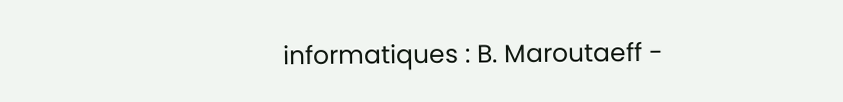informatiques : B. Maroutaeff -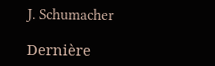J. Schumacher

Dernière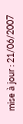mise à jour : 21/06/2007